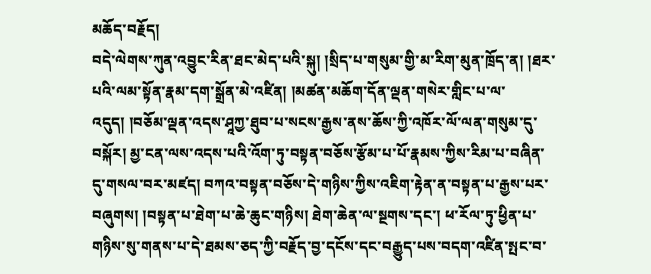མཆོད་བརྗོད།
བདེ་ལེགས་ཀུན་འབྱུང་རིན་ཐང་མེད་པའི་སྐུ། །སྲིད་པ་གསུམ་གྱི་མ་རིག་མུན་ཁྲོད་ན། །ཐར་པའི་ལམ་སྟོན་རྣམ་དག་སྒྲོན་མེ་འཛིན། །མཚན་མཆོག་དོན་ལྡན་གསེར་གླིང་པ་ལ་འདུད། །བཅོམ་ལྡན་འདས་ཤཱཀྱ་ཐུབ་པ་སངས་རྒྱས་ནས་ཆོས་ཀྱི་འཁོར་ལོ་ལན་གསུམ་དུ་བསྐོར། མྱ་ངན་ལས་འདས་པའི་འོག་ཏུ་བསྟན་བཅོས་རྩོམ་པ་པོ་རྣམས་ཀྱིས་རིམ་པ་བཞིན་དུ་གསལ་བར་མཛད། བཀའ་བསྟན་བཅོས་དེ་གཉིས་ཀྱིས་འཇིག་རྟེན་ན་བསྟན་པ་རྒྱས་པར་བཞུགས། །བསྟན་པ་ཐེག་པ་ཆེ་ཆུང་གཉིས། ཐེག་ཆེན་ལ་སྔགས་དང་། ཕ་རོལ་ཏུ་ཕྱིན་པ་གཉིས་སུ་གནས་པ་དེ་ཐམས་ཅད་ཀྱི་བརྗོད་བྱ་དངོས་དང་བརྒྱུད་པས་བདག་འཛིན་སྤང་བ་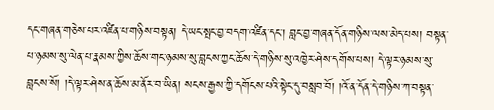དང་གཞན་གཅེས་པར་འཛིན་པ་གཉིས་བསྟན། དེ་ཡང་སྤང་བྱ་བདག་འཛིན་དང་། བླང་བྱ་གཞན་དོན་གཉིས་ལས་མེད་པས། བསྟན་པ་ཉམས་སུ་ལེན་པ་རྣམས་ཀྱིས་ཆོས་གང་ཉམས་སུ་བླངས་ཀྱང་ཆོས་དེ་གཉིས་སུ་འཁྱེར་ཤེས་དགོས་པས། དེ་ལྟར་ཉམས་སུ་བླངས་སོ། །དེ་ལྟར་ཤེས་ན་ཆོས་མ་ནོར་བ་ཡིན། སངས་རྒྱས་ཀྱི་དགོངས་པའི་སྟེང་དུ་བསླབ་བོ། །འོ་ན་དོན་དེ་གཉིས་ཀ་བསྟན་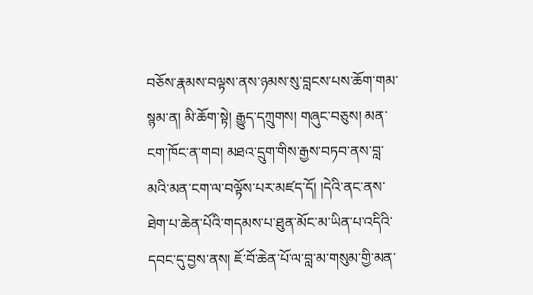བཅོས་རྣམས་བལྟས་ནས་ཉམས་སུ་བླངས་པས་ཆོག་གམ་སྙམ་ན། མི་ཆོག་སྟེ། རྒྱུད་དཀྲུགས། གཞུང་བཅུས། མན་ངག་ཁོང་ན་གབ། མཐའ་དྲུག་གིས་རྒྱས་བཏབ་ནས་བླ་མའི་མན་ངག་ལ་བལྟོས་པར་མཛད་དོ། །དེའི་ནང་ནས་ཐེག་པ་ཆེན་པོའི་གདམས་པ་ཐུན་མོང་མ་ཡིན་པ་འདིའི་དབང་དུ་བྱས་ནས། ཇོ་བོ་ཆེན་པོ་ལ་བླ་མ་གསུམ་གྱི་མན་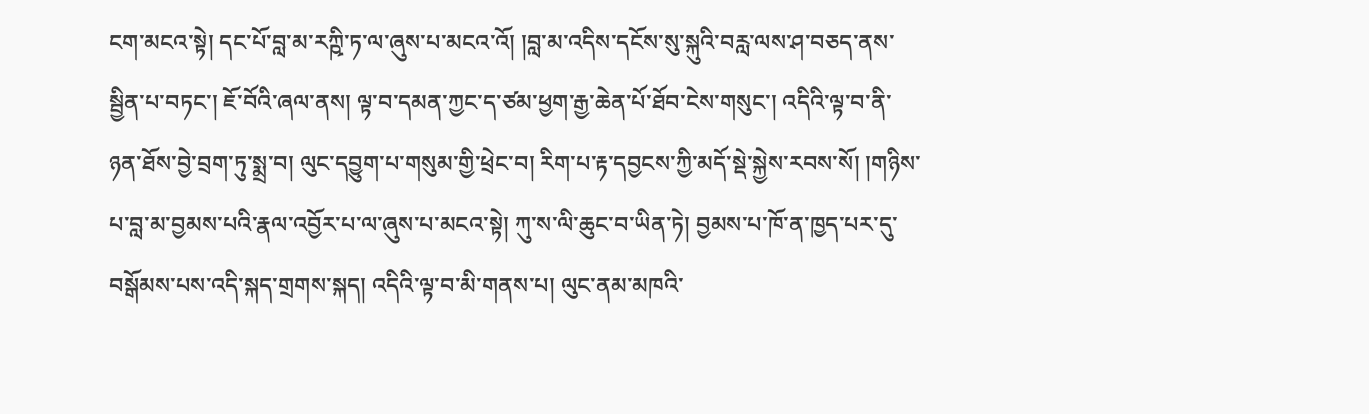ངག་མངའ་སྟེ། དང་པོ་བླ་མ་རཀྵི་ཏ་ལ་ཞུས་པ་མངའ་འོ། །བླ་མ་འདིས་དངོས་སུ་སྐུའི་བརླ་ལས་ཤ་བཅད་ནས་སྦྱིན་པ་བཏང་། ཇོ་བོའི་ཞལ་ནས། ལྟ་བ་དམན་ཀྱང་ད་ཙམ་ཕྱག་རྒྱ་ཆེན་པོ་ཐོབ་ངེས་གསུང་། འདིའི་ལྟ་བ་ནི་ཉན་ཐོས་བྱེ་བྲག་ཏུ་སྨྲ་བ། ལུང་དབྱུག་པ་གསུམ་གྱི་ཕྲེང་བ། རིག་པ་རྟ་དབྱངས་ཀྱི་མདོ་སྡེ་སྐྱེས་རབས་སོ། །གཉིས་པ་བླ་མ་བྱམས་པའི་རྣལ་འབྱོར་པ་ལ་ཞུས་པ་མངའ་སྟེ། ཀུ་ས་ལི་ཆུང་བ་ཡིན་ཏེ། བྱམས་པ་ཁོ་ན་ཁྱད་པར་དུ་བསྒོམས་པས་འདི་སྐད་གྲགས་སྐད། འདིའི་ལྟ་བ་མི་གནས་པ། ལུང་ནམ་མཁའི་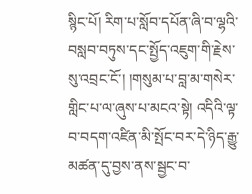སྙིང་པོ། རིག་པ་སློབ་དཔོན་ཞི་བ་ལྷའི་བསླབ་བཏུས་དང་སྤྱོད་འཇུག་གི་རྗེས་སུ་འབྲང་ངོ་། །གསུམ་པ་བླ་མ་གསེར་གླིང་པ་ལ་ཞུས་པ་མངའ་སྟེ། འདིའི་ལྟ་བ་བདག་འཛིན་མི་སྤོང་བར་དེ་ཉིད་རྒྱུ་མཚན་དུ་བྱས་ནས་སྦྱང་བ་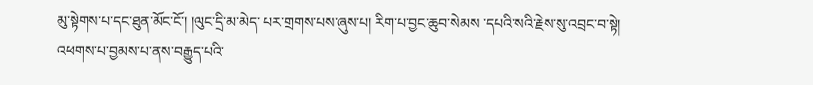མུ་སྟེགས་པ་དང་ཐུན་མོང་ངོ་། །ལུང་དྲི་མ་མེད་ པར་གྲགས་པས་ཞུས་པ། རིག་པ་བྱང་ཆུབ་སེམས ་དཔའི་སའི་རྗེས་སུ་འབྲང་བ་སྟེ། འཕགས་པ་བྱམས་པ་ནས་བརྒྱུད་པའི་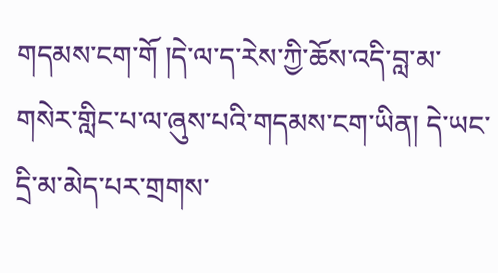གདམས་ངག་གོ །དེ་ལ་ད་རེས་ཀྱི་ཆོས་འདི་བླ་མ་གསེར་གླིང་པ་ལ་ཞུས་པའི་གདམས་ངག་ཡིན། དེ་ཡང་དྲི་མ་མེད་པར་གྲགས་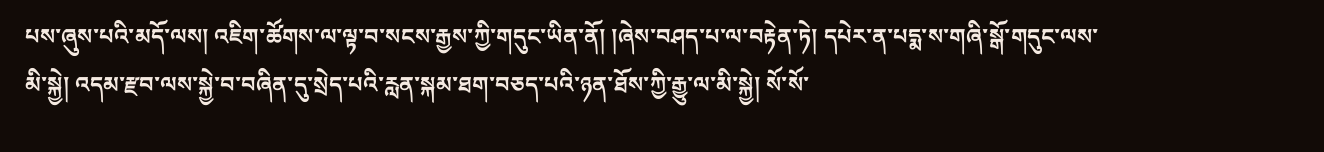པས་ཞུས་པའི་མདོ་ལས། འཇིག་ཚོགས་ལ་ལྟ་བ་སངས་རྒྱས་ཀྱི་གདུང་ཡིན་ནོ། །ཞེས་བཤད་པ་ལ་བརྟེན་ཏེ། དཔེར་ན་པདྨ་ས་གཞི་སྒོ་གདུང་ལས་མི་སྐྱེ། འདམ་རྫབ་ལས་སྐྱེ་བ་བཞིན་དུ་སྲེད་པའི་རླན་སྐམ་ཐག་བཅད་པའི་ཉན་ཐོས་ཀྱི་རྒྱུ་ལ་མི་སྐྱེ། སོ་སོ་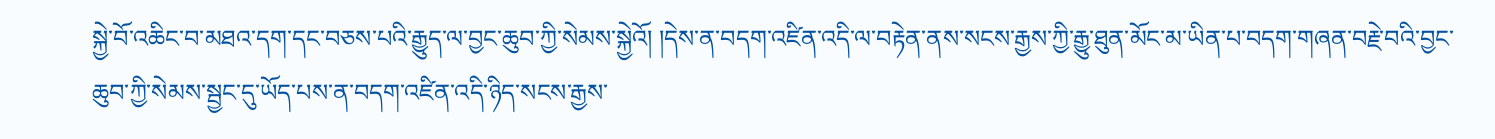སྐྱེ་བོ་འཆིང་བ་མཐའ་དག་དང་བཅས་པའི་རྒྱུད་ལ་བྱང་ཆུབ་ཀྱི་སེམས་སྐྱེའོ། །དེས་ན་བདག་འཛིན་འདི་ལ་བརྟེན་ནས་སངས་རྒྱས་ཀྱི་རྒྱུ་ཐུན་མོང་མ་ཡིན་པ་བདག་གཞན་བརྗེ་བའི་བྱང་ཆུབ་ཀྱི་སེམས་སྦྱང་དུ་ཡོད་པས་ན་བདག་འཛིན་འདི་ཉིད་སངས་རྒྱས་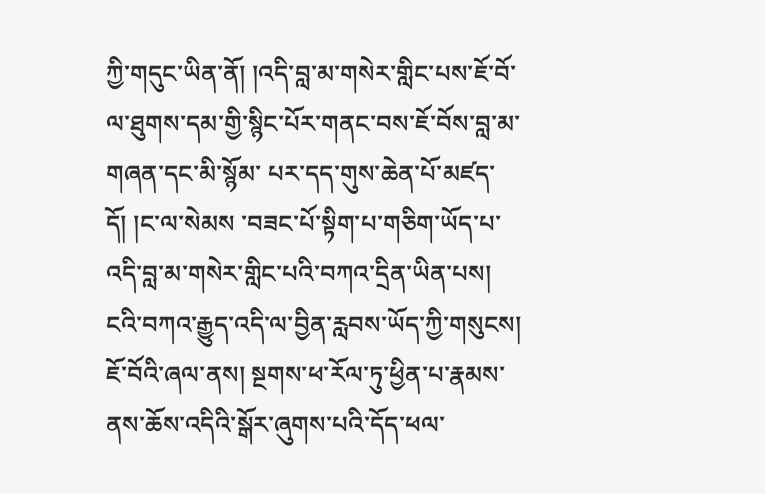ཀྱི་གདུང་ཡིན་ནོ། །འདི་བླ་མ་གསེར་གླིང་པས་ཇོ་བོ་ལ་ཐུགས་དམ་གྱི་སྙིང་པོར་གནང་བས་ཇོ་བོས་བླ་མ་གཞན་དང་མི་སྙོམ་ པར་དད་གུས་ཆེན་པོ་མཛད་དོ། །ང་ལ་སེམས ་བཟང་པོ་སྟིག་པ་གཅིག་ཡོད་པ་འདི་བླ་མ་གསེར་གླིང་པའི་བཀའ་དྲིན་ཡིན་པས། ངའི་བཀའ་རྒྱུད་འདི་ལ་བྱིན་རླབས་ཡོད་ཀྱི་གསུངས། ཇོ་བོའི་ཞལ་ནས། སྔགས་ཕ་རོལ་ཏུ་ཕྱིན་པ་རྣམས་ནས་ཆོས་འདིའི་སྒོར་ཞུགས་པའི་དོད་ཕལ་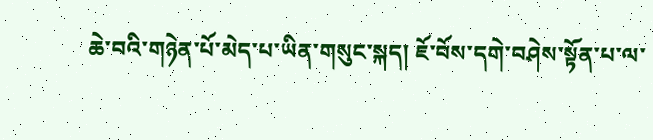ཆེ་བའི་གཉེན་པོ་མེད་པ་ཡིན་གསུང་སྐད། ཇོ་བོས་དགེ་བཤེས་སྟོན་པ་ལ་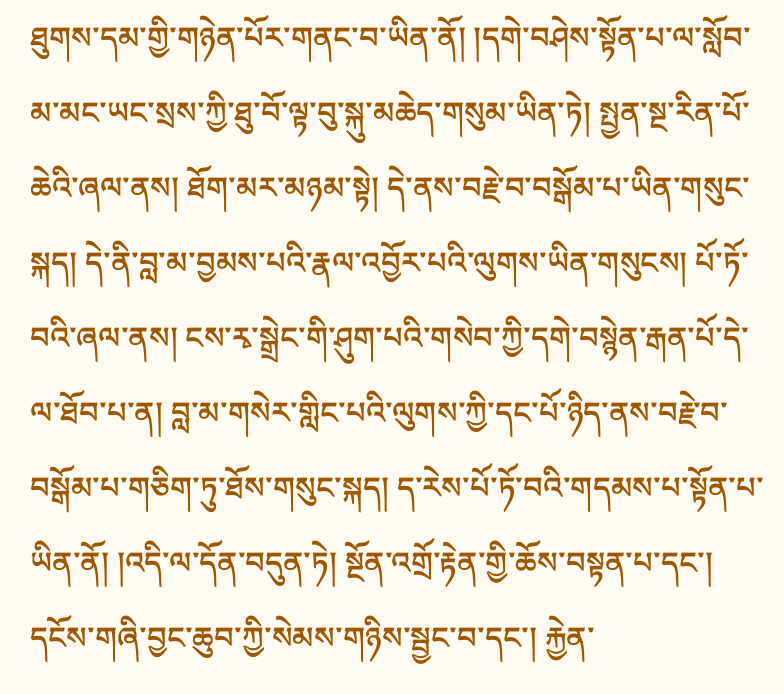ཐུགས་དམ་གྱི་གཉེན་པོར་གནང་བ་ཡིན་ནོ། །དགེ་བཤེས་སྟོན་པ་ལ་སློབ་མ་མང་ཡང་སྲས་ཀྱི་ཐུ་བོ་ལྟ་བུ་སྐུ་མཆེད་གསུམ་ཡིན་ཏེ། སྤྱན་སྔ་རིན་པོ་ཆེའི་ཞལ་ནས། ཐོག་མར་མཉམ་སྟེ། དེ་ནས་བརྗེ་བ་བསྒོམ་པ་ཡིན་གསུང་སྐད། དེ་ནི་བླ་མ་བྱམས་པའི་རྣལ་འབྱོར་པའི་ལུགས་ཡིན་གསུངས། པོ་ཏོ་བའི་ཞལ་ནས། ངས་རྭ་སྒྲེང་གི་ཤུག་པའི་གསེབ་ཀྱི་དགེ་བསྙེན་རྒན་པོ་དེ་ལ་ཐོབ་པ་ན། བླ་མ་གསེར་གླིང་པའི་ལུགས་ཀྱི་དང་པོ་ཉིད་ནས་བརྗེ་བ་བསྒོམ་པ་གཅིག་ཏུ་ཐོས་གསུང་སྐད། ད་རེས་པོ་ཏོ་བའི་གདམས་པ་སྟོན་པ་ཡིན་ནོ། །འདི་ལ་དོན་བདུན་ཏེ། སྔོན་འགྲོ་རྟེན་གྱི་ཆོས་བསྟན་པ་དང་། དངོས་གཞི་བྱང་ཆུབ་ཀྱི་སེམས་གཉིས་སྦྱང་བ་དང་། རྐྱེན་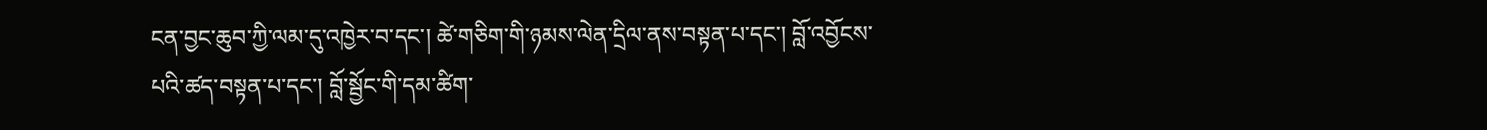ངན་བྱང་ཆུབ་ཀྱི་ལམ་དུ་འཁྱེར་བ་དང་། ཚེ་གཅིག་གི་ཉམས་ལེན་དྲིལ་ནས་བསྟན་པ་དང་། བློ་འབྱོངས་པའི་ཚད་བསྟན་པ་དང་། བློ་སྦྱོང་གི་དམ་ཚིག་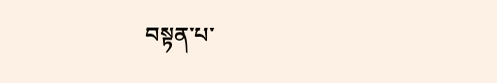བསྟན་པ་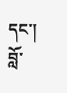དང་། བློ་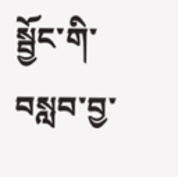སྦྱོང་གི་བསླབ་བྱ་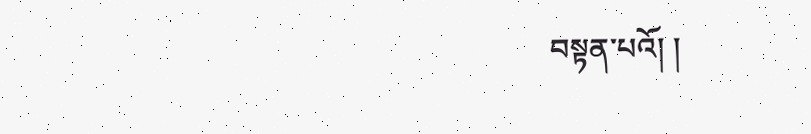བསྟན་པའོ། །